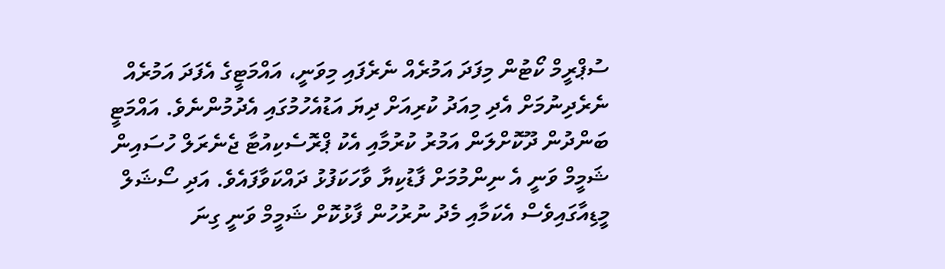ސުޕްރީމް ކޯޓުން މިފަދަ އަމުރެއް ނެރެފައި މިވަނީ، އައްމަޓީގެ އެފަދަ އަމުރެއް ނެރެދިނުމަށް އެދި މިއަދު ކުރިއަށް ދިޔަ އަޑުއެހުމުގައި އެދުމުންނެވެ. އައްމަޓީ ބަންދުން ދޫކޮށްލަން އަމުރު ކުރުމާއި އެކު ޕްރޮސެކިއުޓާ ޖެނެރަލް ހުސައިން ޝަމީމް ވަނީ އެ ނިންމުމަށް ފާޑުކިޔާ ވާހަކަފުޅު ދައްކަވާފައެވެ. އަދި ސޯޝަލް މީޑިއާގައިވެސް އެކަމާއި މެދު ނުރުހުން ފާޅުކޮށް ޝަމީމް ވަނީ ގިނަ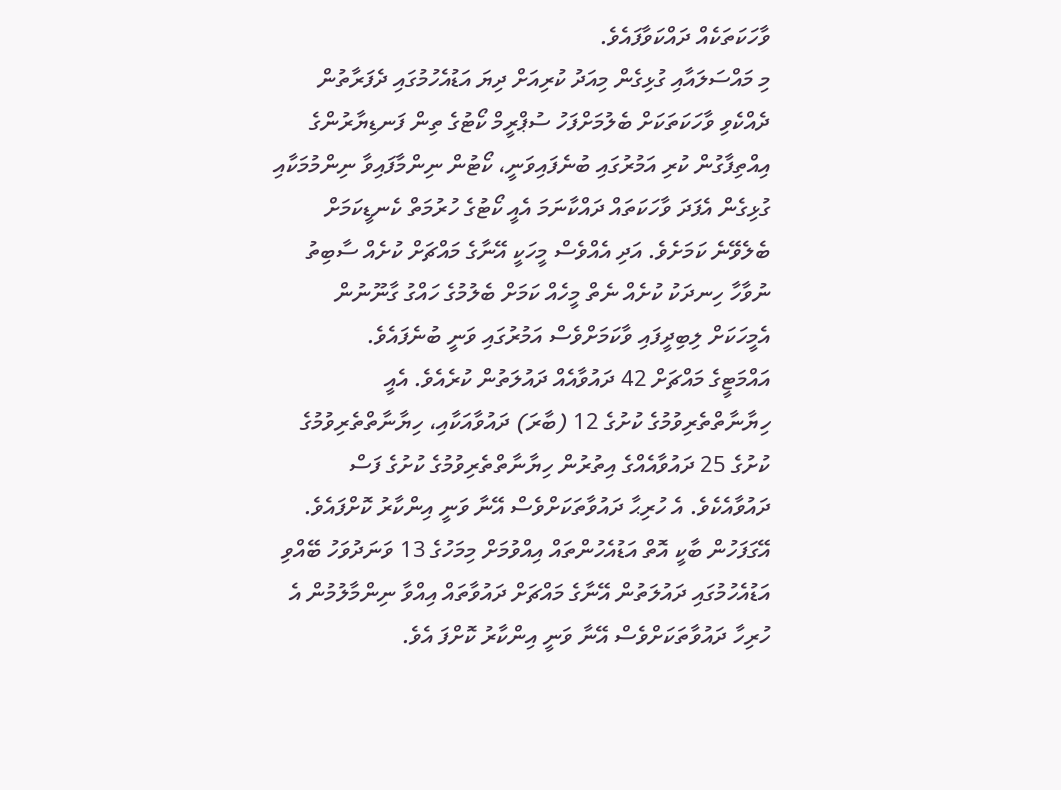ވާހަކަތަކެއް ދައްކަވާފައެވެ.
މި މައްސަލައާއި ގުޅިގެން މިއަދު ކުރިއަށް ދިޔަ އަޑުއެހުމުގައި ދެފަރާތުން ދެއްކެވި ވާހަކަތަކަށް ބެލުމަށްފަހު ސުޕްރީމް ކޯޓުގެ ތިން ފަނޑިޔާރުންގެ އިއްތިފާގުން ކުރި އަމުރުގައި ބުނެފައިވަނީ، ކޯޓުން ނިންމާފައިވާ ނިންމުމަކާއި ގުޅިގެން އެފަދަ ވާހަކަތައް ދައްކާނަމަ އެއީ ކޯޓުގެ ހުރުމަތް ކެނޑީކަމަށް ބެލެވޭނެ ކަމަށެވެ. އަދި އެއްވެސް މީހަކީ އޭނާގެ މައްޗަށް ކުށެއް ސާބިތު ނުވާހާ ހިނދަކު ކުށެއް ނެތް މީހެއް ކަމަށް ބެލުމުގެ ހައްގު ގާނޫނުން އެމީހަކަށް ލިބިދީފައި ވާކަމަށްވެސް އަމުރުގައި ވަނީ ބުނެފައެވެ.
އައްމަޓީގެ މައްޗަށް 42 ދައުވާއެއް ދައުލަތުން ކުރެއެވެ. އެއީ ހިޔާނާތްތެރިވުމުގެ ކުށުގެ 12 (ބާރަ) ދައުވާއަކާއި، ހިޔާނާތްތެރިވުމުގެ ކުށުގެ 25 ދައުވާއެއްގެ އިތުރުން ހިޔާނާތްތެރިވުމުގެ ކުށުގެ ފަސް ދައުވާއެކެވެ. އެ ހުރިޙާ ދައުވާތަކަށްވެސް އޭނާ ވަނީ އިންކާރު ކޮށްފައެވެ.
އޭގަފަހުން ބާކީ އޮތް އަޑުއެހުންތައް އިއްވުމަށް މިމަހުގެ 13 ވަނަދުވަހު ބޭއްވި އަޑުއެހުމުގައި ދައުލަތުން އޭނާގެ މައްޗަށް ދައުވާތައް އިއްވާ ނިންމާލުމުން އެ ހުރިހާ ދައުވާތަކަށްވެސް އޭނާ ވަނީ އިންކާރު ކޮށްފަ އެވެ.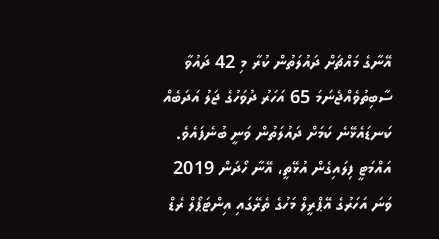އޭނާގެ މައްޗަށް ދައުލަތުން ކުރާ މި 42 ދައުވާ ސާބިތުވެއްޖެނަމަ 65 އަހަރު ދުވަހުގެ ޖަލު އަދަބެއް ކަނޑައެޅޭނެ ކަމަށް ދައުލަތުން ވަނީ ބުނެފައެވެ.
އައްމަޓީ ފިލައިގެން އުޅޭތީ، އޭނާ ހޯދަން 2019 ވަނަ އަހަރުގެ އޭޕްރީލް މަހުގެ ތެރޭގައި އިންޓަޕޯލް ރެޑް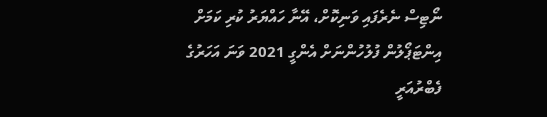ނޯޓިސް ނެރެފައި ވަނިކޮށް، އޭނާ ހައްޔަރު ކުރި ކަމަށް އިންޓަޕޯލުން ފުލުހުންނަށް އެންގީ 2021 ވަނަ އަހަރުގެ ފެބްރުއަރީ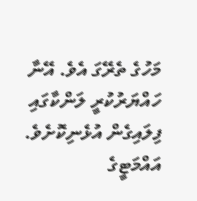މަހުގެ ތެރޭގަ އެވެ. އޭނާ ހައްޔަރުކުރީ ލަންކާގައި ފިލައިގެން އުޅެނިކޮށެވެ.
އައްމަޓީގެ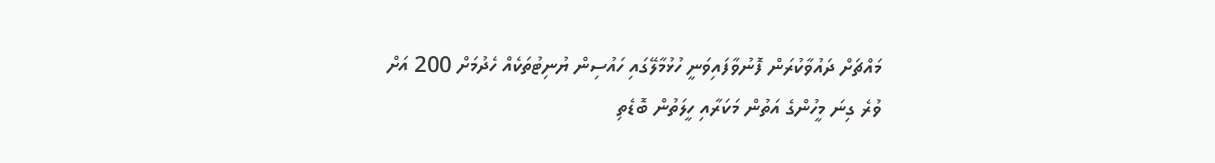މައްޗަށް ދައުވާކުރަން ފޮނުވާފައިވަނީ ހުޅުމާލޭގައި ހައުސިން ޔުނިޓުތަކެއް ހެދުމަށް 200 އަށް ވުރެ ގިނަ މީހުންގެ އަތުން މަކަރާއި ހީލަތުން ބޮޑެތި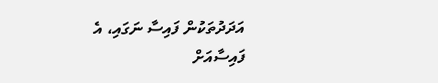އަދަދުތަކުން ފައިސާ ނަގައި، އެ ފައިސާއަށް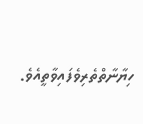ހިޔާނާތްތެރިވެފައިވާތީއެވެ.